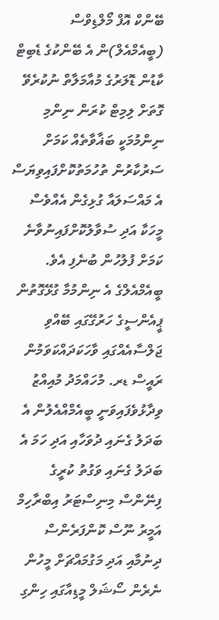ބޭންކް އޮފް މޯލްޑިވްސް (ބީއެމްއެލް)ން އެ ބޭންކުގެ ޑެބިޓް ކާޑުން ޑޮލަރުގެ މުއާމަލާތް ނުކުރެވޭ ގޮތަށް ލިމިޓް ކުރަން ނިންމި ނިންމުމަކީ ބަޣާވާތެއް ކަމަށް ސަރުކާރުން ތުހުމަތުކޮށްފައިވިޔަސް އެ މައްސަލައާ ގުޅިގެން އެއްވެސް މީހަކާ އަދި ސުވާލުކޮށްފައިނުވާނެ ކަމަށް ފުލުހުން ބުނެފި އެވެ.
ބީއެމްއެލްގެ އެ ނިންމުމާ ގުޅޭގޮތުން ޕީއެންސީގެ ހަރުގޭގައި ބޭއްވި ޖަލްސާއެއްގައި ވާހަކަދައްކަވަމުން ރައީސް ޑރ. މުހައްމަދު މުއިއްޒު ވިދާޅުވެފައިވަނީ ބީއެމްއްއެލުން އެ ބަދަލު ގެނައި ދުވަހާއި އަދި ހަމަ އެ ބަދަލު ގެނައި ވަގުތު ކުރީގެ ފިނޭންސް މިނިސްޓަރު އިބްރާހިމް އަމީރު ނޫސް ކޮންފަރެންސް ދިނުމާއި އަދި މަގުމައްޗަށް މީހުން ނެރެން ސޯޝަލް މީޑިއާގައި ހިންގި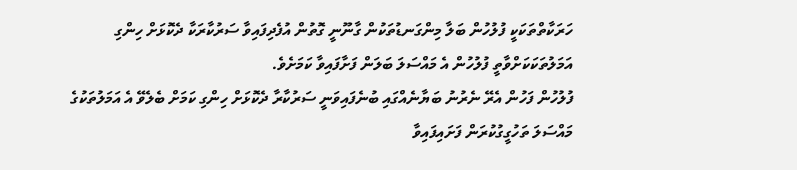ހަރަކާތްތަކަކީ ފުލުހުން ބަލާ މިންގަނޑުތަކުން ގާނޫނީ ގޮތުން އުފެދިފައިވާ ސަރުކާރަކާ ދެކޮޅަށް ހިންގި އަމަލުތަކަކަށްވާތީ ފުލުހުން އެ މައްސަލަ ބަލަން ފަށާފައިވާ ކަމަށެވެ.
ފުލުހުން ފަހުން އެރޭ ނެރުނު ބަޔާނެއްގައި ބުނެފައިވަނީ ސަރުކާރާ ދެކޮޅަށް ހިންގި ކަމަށް ބެލެވޭ އެ އަމަލުތަކުގެ މައްސަލަ ތަހުގީގުކުރަން ފަށައިފައިވާ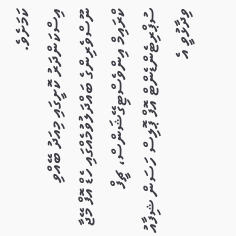ކަމަށެވެ.
އިސްކަންދަރު ކޮށީގައި މިއަދު ބޭއްވި ނޫސްވެރިންގެ ބައްދަލުވުމެއްގައި ހެޑް އޮފް މޭޖާ ކްރައިމް އިންވެސްޓިގޭޝަންސް، ޗީފް ސުޕްރިޓެންޑެންޓް އޮފް ޕޮލިސް ހަސަން ޝިފާއު ވިދާޅުވީ އެ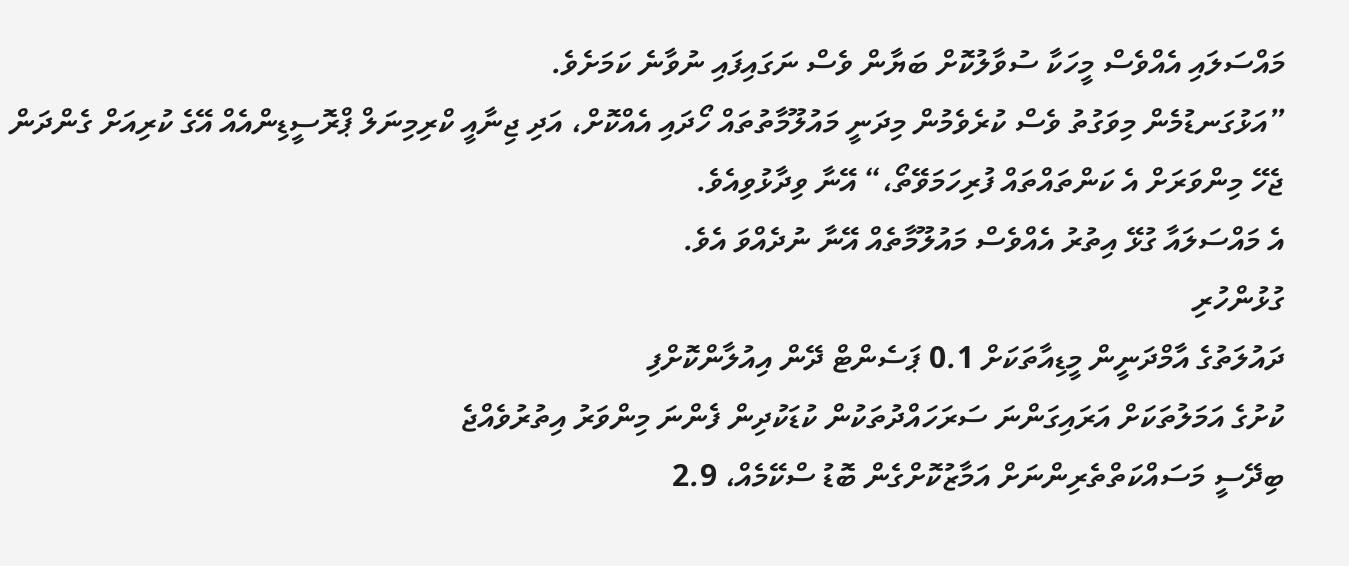މައްސަލައި އެއްވެސް މީހަކާ ސުވާލުކޮށް ބަޔާން ވެސް ނަގައިފައި ނުވާނެ ކަމަށެވެ.
”އަޅުގަނޑުމެން މިވަގުތު ވެސް ކުރެވެމުން މިދަނީ މައުލޫމާތުތައް ހޯދައި އެއްކޮށް، އަދި ޖިނާއީ ކްރިމިނަލް ޕްރޮސީޑިންއެއް އޭގެ ކުރިއަށް ގެންދަން ޖެހޭ މިންވަރަށް އެ ކަންތައްތައް ފުރިހަމަވޭތޯ،“ އޭނާ ވިދާޅުވިއެވެ.
އެ މައްސަލައާ ގުޅޭ އިތުރު އެއްވެސް މައުލޫމާތެއް އޭނާ ނުދެއްވަ އެވެ.
ގުޅުންހުރި
ދައުލަތުގެ އާމްދަނީން މީޑިއާތަކަށް 0.1 ޕަސެންޓް ދޭން އިއުލާންކޮށްފި
ކުށުގެ އަމަލުތަކަށް އަރައިގަންނަ ސަރަހައްދުތަކުން ކުޑަކުދިން ފެންނަ މިންވަރު އިތުރުވެއްޖެ
ބިދޭސީ މަސައްކަތްތެރިންނަށް އަމާޒުކޮށްގެން ބޮޑު ސްކޭމެއް، 2.9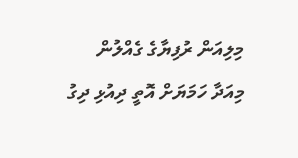މިލިއަން ރުފިޔާގެ ގެއްލުން
މިއަދާ ހަމަޔަށް އޮތީ ދިއުޅި ދިގު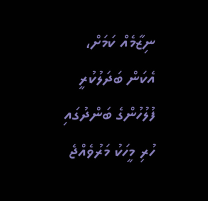ނިޒާމެއް ކަމަށް، އެކަން ބަދަލުކުރީ
ފުލުހުންގެ ބަންދުގައި ހުރި މީހަކު މަރުވެއްޖެ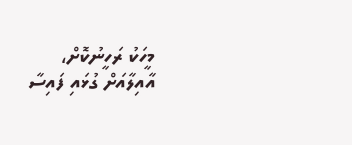މީހަކު ރަހީނުކޮށް، އާއިލާއަށް ގުޅައި ފައިސާ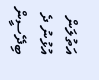އަތުލަން އުޅުނު ދެ ބިދޭސީން